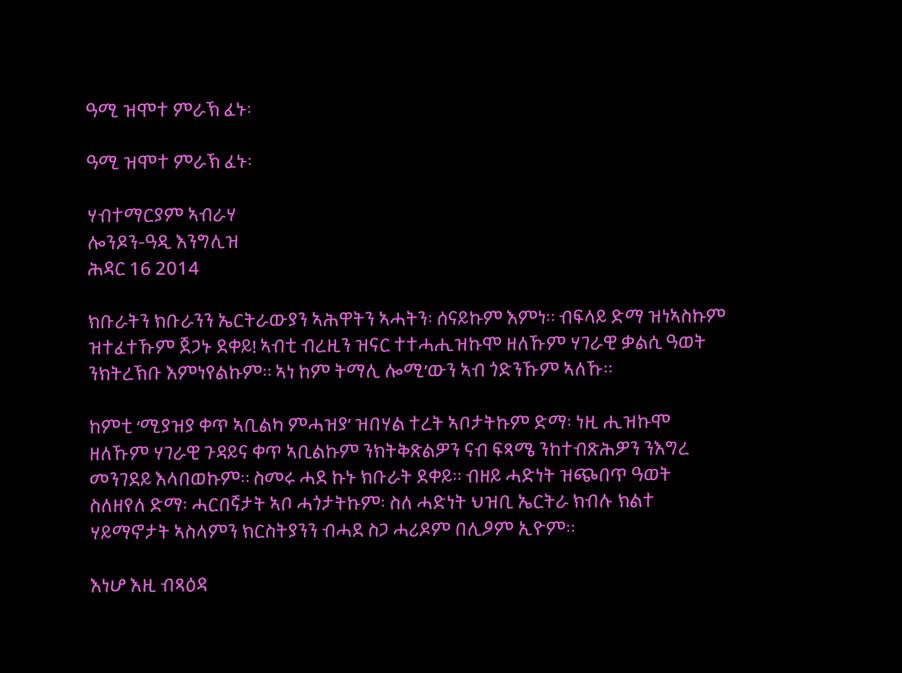ዓሚ ዝሞተ ምራኽ ፈኑ፡

ዓሚ ዝሞተ ምራኽ ፈኑ፡

ሃብተማርያም ኣብራሃ
ሎንዶን-ዓዲ እንግሊዝ
ሕዳር 16 2014

ክቡራትን ክቡራንን ኤርትራውያን ኣሕዋትን ኣሓትን፡ ሰናይኩም እምነ። ብፍላይ ድማ ዝነኣስኩም ዝተፈተኹም ጀጋኑ ደቀይ! ኣብቲ ብረዚን ዝናር ተተሓሒዝኩሞ ዘለኹም ሃገራዊ ቃልሲ ዓወት ንክትረኽቡ እምነየልኩም። ኣነ ከም ትማሊ ሎሚ’ውን ኣብ ጎድንኹም ኣለኹ።

ከምቲ ‘ሚያዝያ ቀጥ ኣቢልካ ምሓዝያ’ ዝበሃል ተረት ኣቦታትኩም ድማ፡ ነዚ ሒዝኩሞ ዘለኹም ሃገራዊ ጉዳይና ቀጥ ኣቢልኩም ንክትቅጽልዎን ናብ ፍጻሜ ንከተብጽሕዎን ንእግረ መንገደይ እላበወኩም። ስመሩ ሓደ ኩኑ ክቡራት ደቀይ። ብዘይ ሓድነት ዝጭበጥ ዓወት ስለዘየለ ድማ፡ ሓርበኛታት ኣቦ ሓጎታትኩም፡ ስለ ሓድነት ህዝቢ ኤርትራ ክብሉ ክልተ ሃይማኖታት ኣስላምን ክርስትያንን ብሓደ ስጋ ሓሪዶም በሊዖም ኢዮም።

እነሆ እዚ ብጻዕዳ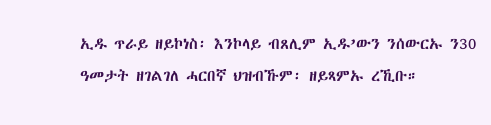ኢዱ ጥራይ ዘይኮነስ፡ እንኮላይ ብጸሊም ኢዱ’ውን ንሰውርኡ ን30 ዓመታት ዘገልገለ ሓርበኛ ህዝብኹም፡ ዘይጻምኡ ረኺቡ።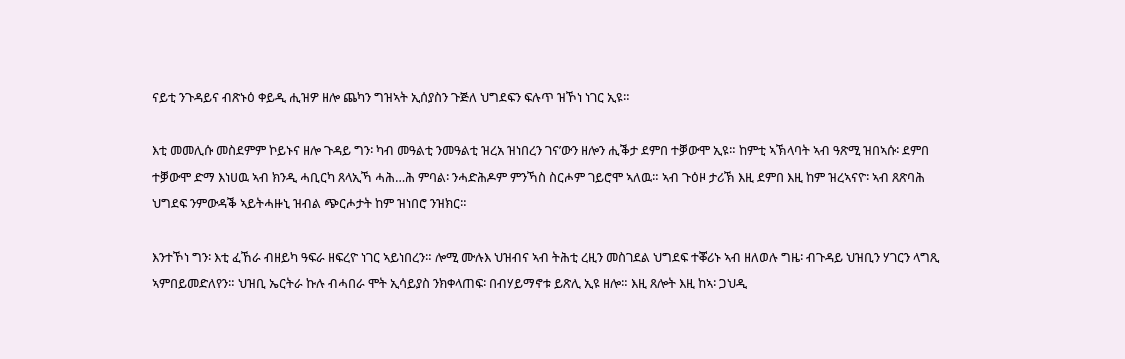ናይቲ ንጉዳይና ብጽኑዕ ቀይዲ ሒዝዎ ዘሎ ጨካን ግዝኣት ኢሰያስን ጉጅለ ህግደፍን ፍሉጥ ዝኾነ ነገር ኢዩ።

እቲ መመሊሱ መስደምም ኮይኑና ዘሎ ጉዳይ ግን፡ ካብ መዓልቲ ንመዓልቲ ዝረአ ዝነበረን ገና’ውን ዘሎን ሒቕታ ደምበ ተቓውሞ ኢዩ። ከምቲ ኣኽላባት ኣብ ዓጽሚ ዝበኣሱ፡ ደምበ ተቓውሞ ድማ እነሀዉ ኣብ ክንዲ ሓቢርካ ጸላኢኻ ሓሕ…ሕ ምባል፡ ንሓድሕዶም ምንኻስ ስርሖም ገይሮሞ ኣለዉ። ኣብ ጉዕዞ ታሪኽ እዚ ደምበ እዚ ከም ዝረኣናዮ፡ ኣብ ጸጽባሕ ህግደፍ ንምውዳቕ ኣይትሓዙኒ ዝብል ጭርሖታት ከም ዝነበሮ ንዝክር።

እንተኾነ ግን፡ እቲ ፈኸራ ብዘይካ ዓፍራ ዘፍረዮ ነገር ኣይነበረን። ሎሚ ሙሉእ ህዝብና ኣብ ትሕቲ ረዚን መስገደል ህግደፍ ተቖሪኑ ኣብ ዘለወሉ ግዜ፡ ብጉዳይ ህዝቢን ሃገርን ላግጺ ኣምበይመድለየን። ህዝቢ ኤርትራ ኩሉ ብሓበራ ሞት ኢሳይያስ ንክቀላጠፍ፡ በብሃይማኖቱ ይጽሊ ኢዩ ዘሎ። እዚ ጸሎት እዚ ከኣ፡ ጋህዲ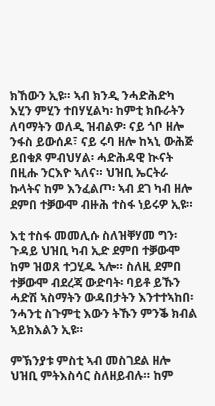ክኸውን ኢዩ። ኣብ ክንዲ ንሓድሕድካ እሂን ምሂን ተበሃሂልካ፡ ከምቲ ክቡራትን ለባማትን ወለዲ ዝብልዎ፡ ናይ ጎቦ ዘሎ ንፋስ ይውሰዶ፣ ናይ ሩባ ዘሎ ከኣኒ ውሕጅ ይበቁጾ ምብህሃል፡ ሓድሕዳዊ ኲናት በዚሑ ንርእዮ ኣለና። ህዝቢ ኤርትራ ኩላትና ከም እንፈልጦ፡ ኣብ ደገ ካብ ዘሎ ደምበ ተቓውሞ ብዙሕ ተስፋ ነይሩዎ ኢዩ።

እቲ ተስፋ መመሊሱ ስለዝቐሃመ ግን፡ ጉዳይ ህዝቢ ካብ ኢድ ደምበ ተቓውሞ ከም ዝወጸ ተጋሂዱ ኣሎ። ስለዚ ደምበ ተቓውሞ ብደረጃ ውድባት፡ ባይቶ ይኹን ሓድሽ ኣስማትን ውዳበታትን እንተተኣከበ፡ ንሓንቲ ስጉምቲ እውን ትኹን ምንቕ ክብል ኣይክእልን ኢዩ።

ምኽንያቱ ምስቲ ኣብ መስገደል ዘሎ ህዝቢ ምትእስሳር ስለዘይብሉ። ከም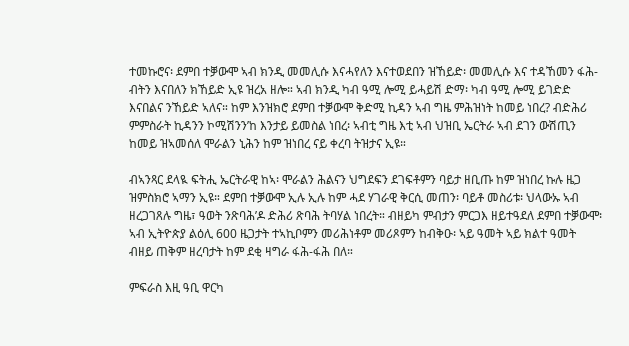ተመኩሮና፡ ደምበ ተቓውሞ ኣብ ክንዲ መመሊሱ እናሓየለን እናተወደበን ዝኸይድ፡ መመሊሱ እና ተዳኸመን ፋሕ-ብትን እናበለን ክኸይድ ኢዩ ዝረአ ዘሎ። ኣብ ክንዲ ካብ ዓሚ ሎሚ ይሓይሽ ድማ፡ ካብ ዓሚ ሎሚ ይገድድ እናበልና ንኸይድ ኣለና። ከም እንዝክሮ ደምበ ተቓውሞ ቅድሚ ኪዳን ኣብ ግዜ ምሕዝነት ከመይ ነበረ? ብድሕሪ ምምስራት ኪዳንን ኮሚሽንን’ከ እንታይ ይመስል ነበረ፡ ኣብቲ ግዜ እቲ ኣብ ህዝቢ ኤርትራ ኣብ ደገን ውሽጢን ከመይ ዝኣመሰለ ሞራልን ኒሕን ከም ዝነበረ ናይ ቀረባ ትዝታና ኢዩ።

ብኣንጻር ደላዪ ፍትሒ ኤርትራዊ ከኣ፡ ሞራልን ሕልናን ህግደፍን ደገፍቶምን ባይታ ዘቢጡ ከም ዝነበረ ኩሉ ዜጋ ዝምስክሮ ኣማን ኢዩ። ደምበ ተቓውሞ ኢሉ ኢሉ ከም ሓደ ሃገራዊ ቅርሲ መጠን፡ ባይቶ መስሪቱ፡ ህላውኡ ኣብ ዘረጋገጸሉ ግዜ፣ ዓወት ንጽባሕ’ዶ ድሕሪ ጽባሕ ትባሃል ነበረት። ብዘይካ ምብታን ምርጋእ ዘይተዓደለ ደምበ ተቓውሞ፡ ኣብ ኢትዮጵያ ልዕሊ 600 ዜጋታት ተኣኪቦምን መሪሕነቶም መሪጾምን ከብቅዑ፡ ኣይ ዓመት ኣይ ክልተ ዓመት ብዘይ ጠቅም ዘረባታት ከም ደቂ ዛግራ ፋሕ-ፋሕ በለ።

ምፍራስ እዚ ዓቢ ዋርካ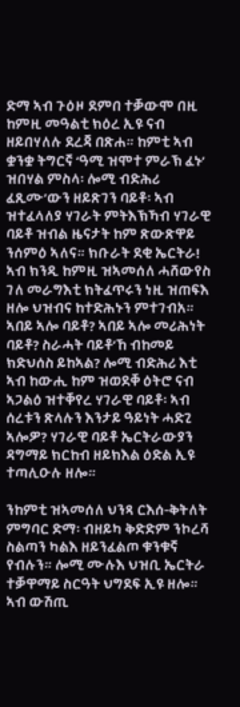ድማ ኣብ ጉዕዞ ደምበ ተቓውሞ በዚ ከምዚ መዓልቲ ክዕረ ኢዩ ናብ ዘይበሃለሉ ደረጃ በጽሐ። ከምቲ ኣብ ቋንቋ ትግርኛ ‘ዓሚ ዝሞተ ምራኽ ፈኑ’ ዝበሃል ምስላ፡ ሎሚ ብድሕሪ ፈጺሙ’ውን ዘይጽገን ባይቶ፡ ኣብ ዝተፈላለያ ሃገራት ምትእኽኻብ ሃገራዊ ባይቶ ዝብል ዜናታት ከም ጽውጽዋይ ንሰምዕ ኣለና። ክቡራት ደቂ ኤርትራ! ኣብ ክንዲ ከምዚ ዝኣመሰለ ሓሸውየስ ገለ መራግእቲ ክትፈጥሩን ነዚ ዝጠፍእ ዘሎ ህዝብና ከተድሕኑን ምተገብአ። ኣበይ ኣሎ ባይቶ? ኣበይ ኣሎ መሪሕነት ባይቶ? ስራሓት ባይቶ’ኸ ብከመይ ክድህሰስ ይከኣል? ሎሚ ብድሕሪ እቲ ኣብ ከውሒ ከም ዝወደቐ ዕትሮ ናብ ኣጋልዕ ዝተቐየረ ሃገራዊ ባይቶ፡ ኣብ ሰረቱን ጽላሉን እንታይ ዓይነት ሓድጊ ኣሎዎ? ሃገራዊ ባይቶ ኤርትራውያን ዳግማይ ክርከብ ዘይክእል ዕድል ኢዩ ተጣሊዑሉ ዘሎ።

ንከምቲ ዝኣመሰለ ህንጻ ርእሰ-ቅትለት ምግባር ድማ፡ ብዘይካ ቅድድም ንኮረሻ ስልጣን ካልእ ዘይንፈልጦ ቁንቁኛ የብሉን። ሎሚ ሙሉእ ህዝቢ ኤርትራ ተቓዋማይ ስርዓት ህግደፍ ኢዩ ዘሎ። ኣብ ውሽጢ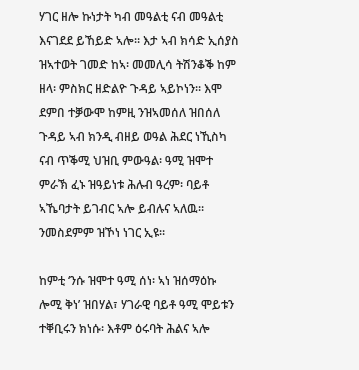ሃገር ዘሎ ኩነታት ካብ መዓልቲ ናብ መዓልቲ እናገደደ ይኸይድ ኣሎ። እታ ኣብ ክሳድ ኢሰያስ ዝኣተወት ገመድ ከኣ፡ መመሊሳ ትሽንቆቕ ከም ዘላ፡ ምስክር ዘድልዮ ጉዳይ ኣይኮነን። እሞ ደምበ ተቓውሞ ከምዚ ንዝኣመሰለ ዝበሰለ ጉዳይ ኣብ ክንዲ ብዘይ ወዓል ሕደር ነኺስካ ናብ ጥቕሚ ህዝቢ ምውዓል፡ ዓሚ ዝሞተ ምራኽ ፈኑ ዝዓይነቱ ሕሉብ ዓረም፡ ባይቶ ኣኼባታት ይገብር ኣሎ ይብሉና ኣለዉ። ንመስደምም ዝኾነ ነገር ኢዩ።

ከምቲ ‘ንሱ ዝሞተ ዓሚ ሰነ፡ ኣነ ዝሰማዕኩ ሎሚ ቅነ’ ዝበሃል፣ ሃገራዊ ባይቶ ዓሚ ሞይቱን ተቐቢሩን ክነሱ፡ እቶም ዕሩባት ሕልና ኣሎ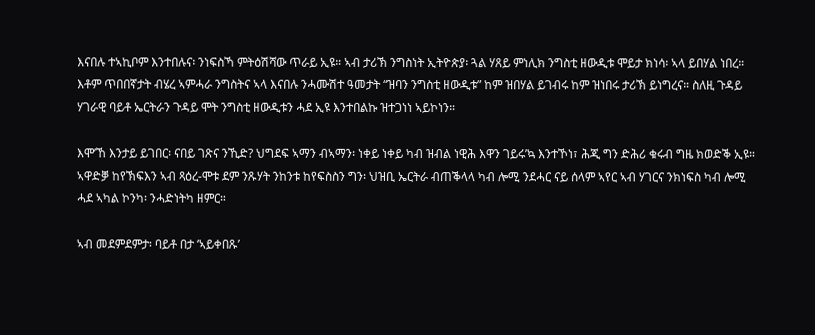እናበሉ ተኣኪቦም እንተበሉና፡ ንነፍስኻ ምትዕሽሻው ጥራይ ኢዩ። ኣብ ታሪኽ ንግስነት ኢትዮጵያ፡ ጓል ሃጸይ ምነሊክ ንግስቲ ዘውዲቱ ሞይታ ክነሳ፡ ኣላ ይበሃል ነበረ። እቶም ጥበበኛታት ብሄረ ኣምሓራ ንግስትና ኣላ እናበሉ ንሓሙሽተ ዓመታት “ዝባን ንግስቲ ዘውዲቱ” ከም ዝበሃል ይገብሩ ከም ዝነበሩ ታሪኽ ይነግረና። ስለዚ ጉዳይ ሃገራዊ ባይቶ ኤርትራን ጉዳይ ሞት ንግስቲ ዘውዲቱን ሓደ ኢዩ እንተበልኩ ዝተጋነነ ኣይኮነን።

እሞ’ኸ እንታይ ይገበር፡ ናበይ ገጽና ንኺድ? ህግደፍ ኣማን ብኣማን፡ ነቀይ ነቀይ ካብ ዝብል ነዊሕ እዋን ገይሩ’ኳ እንተኾነ፣ ሕጂ ግን ድሕሪ ቁሩብ ግዜ ክወድቕ ኢዩ። ኣዋድቓ ከየኽፍእን ኣብ ጻዕረ-ሞቱ ደም ንጹሃት ንከንቱ ከየፍስስን ግን፡ ህዝቢ ኤርትራ ብጠቕላላ ካብ ሎሚ ንደሓር ናይ ሰላም ኣየር ኣብ ሃገርና ንክነፍስ ካብ ሎሚ ሓደ ኣካል ኮንካ፡ ንሓድነትካ ዘምር።

ኣብ መደምደምታ፡ ባይቶ በታ ‘ኣይቀበጹ’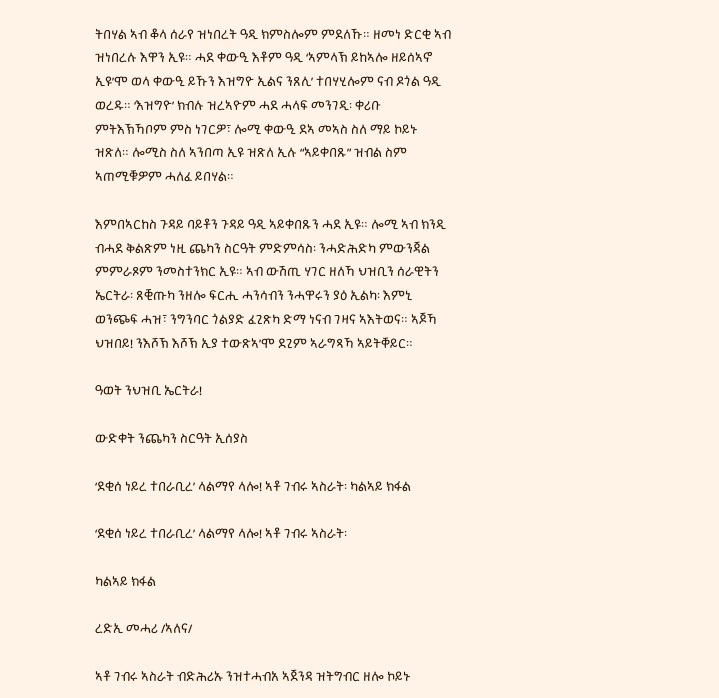ትበሃል ኣብ ቆላ ሰራየ ዝነበረት ዓዲ ክምስሎም ምደለኹ። ዘመነ ድርቂ ኣብ ዝነበረሉ እዋን ኢዩ። ሓደ ቀውዒ እቶም ዓዲ ‘ኣምላኽ ይከኣሎ ዘይሰኣኖ ኢዩ’ሞ ወላ ቀውዒ ይኹን እዝግዮ ኢልና ንጸሊ’ ተበሃሂሎም ናብ ዶጎል ዓዲ ወረዱ። ‘እዝግዮ’ ክብሉ ዝረኣዮም ሓደ ሓላፍ መንገዲ፡ ቀሪቡ ምትእኽኻቦም ምስ ነገርዎ፣ ሎሚ ቀውዒ ደኣ መኣስ ስለ ማይ ኮይኑ ዝጽለ። ሎሚስ ስለ ኣንበጣ ኢዩ ዝጽለ ኢሉ “ኣይቀበጹ” ዝብል ስም ኣጠሚቑዎም ሓለፈ ይበሃል።

እምበኣርከስ ጉዳይ ባይቶን ጉዳይ ዓዲ ኣይቀበጹን ሓደ ኢዩ። ሎሚ ኣብ ክንዲ ብሓደ ቅልጽም ነዚ ጨካን ስርዓት ምድምሳስ፡ ንሓድሕድካ ምውንጃል ምምራጾም ንመስተንክር ኢዩ። ኣብ ውሽጢ ሃገር ዘለኻ ህዝቢን ሰራዊትን ኤርትራ፡ ጸቒጡካ ንዘሎ ፍርሒ ሓንሳብን ንሓዋሩን ያዕ ኢልካ፡ እምኒ ወንጭፍ ሓዝ፣ ንግንባር ጎልያድ ፈጊጽካ ድማ ነናብ ገዛና ኣእትወና። ኣጆኻ ህዝበይ! ንእሾኽ እሾኽ ኢያ ተውጽኣ’ሞ ደጊም ኣራግጻኻ ኣይትቐይር።

ዓወት ንህዝቢ ኤርትራ!

ውድቀት ንጨካን ስርዓት ኢሰያስ

‘ደቂሰ ነይረ ተበራቢረ’ ላልማየ ላሎ! ኣቶ ገብሩ ኣስራት፡ ካልኣይ ክፋል

‘ደቂሰ ነይረ ተበራቢረ’ ላልማየ ላሎ! ኣቶ ገብሩ ኣስራት፡

ካልኣይ ክፋል

ረድኢ መሓሪ /ኣለና/

ኣቶ ገብሩ ኣስራት ብድሕሪኡ ንዝተሓብአ ኣጀንዳ ዝትግብር ዘሎ ኮይኑ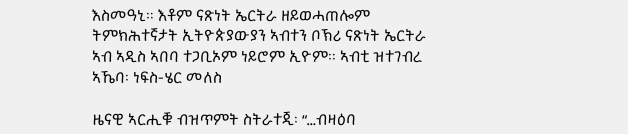እስመዓኒ። እቶም ናጽነት ኤርትራ ዘይወሓጠሎም ትምክሕተኛታት ኢትዮጵያውያን ኣብተን ቦኽሪ ናጽነት ኤርትራ ኣብ ኣዲስ ኣበባ ተጋቢኦም ነይሮም ኢዮም። ኣብቲ ዝተገብረ ኣኼባ፡ ነፍስ-ሄር መለስ

ዜናዊ ኣርሒቑ ብዝጥምት ስትራተጂ፡ “…ብዛዕባ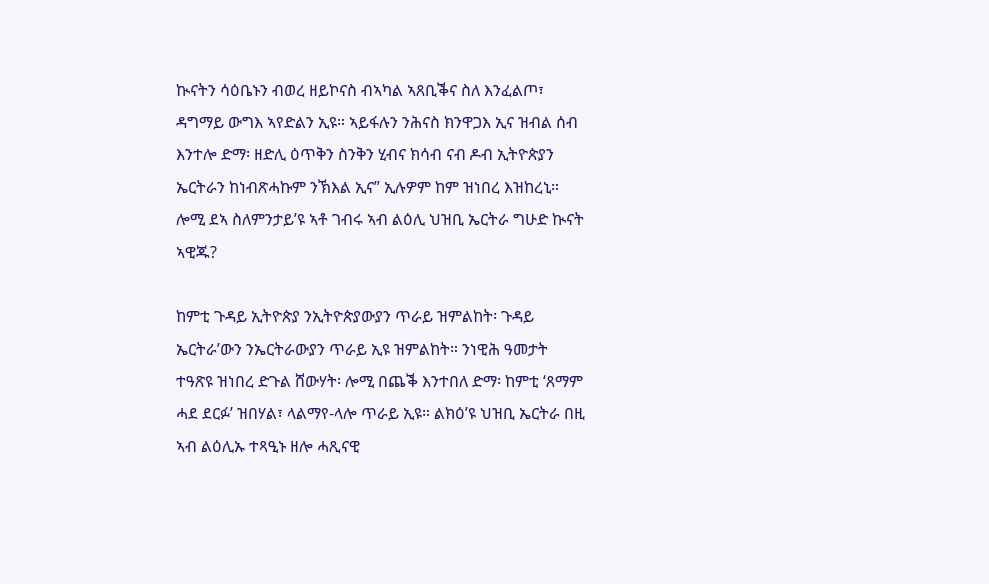ኲናትን ሳዕቤኑን ብወረ ዘይኮናስ ብኣካል ኣጸቢቕና ስለ እንፈልጦ፣ ዳግማይ ውግእ ኣየድልን ኢዩ። ኣይፋሉን ንሕናስ ክንዋጋእ ኢና ዝብል ሰብ እንተሎ ድማ፡ ዘድሊ ዕጥቅን ስንቅን ሂብና ክሳብ ናብ ዶብ ኢትዮጵያን ኤርትራን ከነብጽሓኩም ንኽእል ኢና” ኢሉዎም ከም ዝነበረ እዝከረኒ። ሎሚ ደኣ ስለምንታይ’ዩ ኣቶ ገብሩ ኣብ ልዕሊ ህዝቢ ኤርትራ ግሁድ ኲናት ኣዊጁ?

ከምቲ ጉዳይ ኢትዮጵያ ንኢትዮጵያውያን ጥራይ ዝምልከት፡ ጉዳይ ኤርትራ’ውን ንኤርትራውያን ጥራይ ኢዩ ዝምልከት። ንነዊሕ ዓመታት ተዓጽዩ ዝነበረ ድጉል ሸውሃት፡ ሎሚ በጨቕ እንተበለ ድማ፡ ከምቲ ‘ጸማም ሓደ ደርፉ’ ዝበሃል፣ ላልማየ-ላሎ ጥራይ ኢዩ። ልክዕ’ዩ ህዝቢ ኤርትራ በዚ ኣብ ልዕሊኡ ተጻዒኑ ዘሎ ሓጺናዊ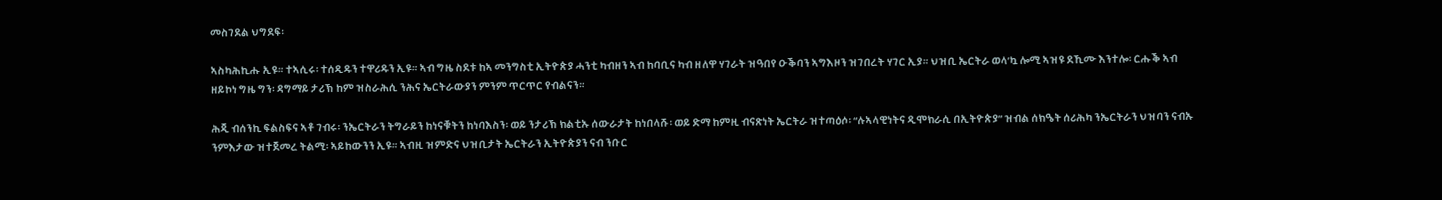መስገደል ህግደፍ፡

ኣስካሕኪሑ ኢዩ። ተኣሲሩ፡ ተሰዲዱን ተዋሪዱን ኢዩ። ኣብ ግዜ ስደቱ ከኣ መንግስቲ ኢትዮጵያ ሓንቲ ካብዘን ኣብ ከባቢና ካብ ዘለዋ ሃገራት ዝዓበየ ዑቕባን ኣግእዞን ዝገበረት ሃገር ኢያ። ህዝቢ ኤርትራ ወላ’ኳ ሎሚ ኣዝዩ ደኺሙ እንተሎ፡ ርሑቕ ኣብ ዘይኮነ ግዜ ግን፡ ዳግማይ ታሪኽ ከም ዝስራሕሲ ንሕና ኤርትራውያን ምንም ጥርጥር የብልናን።

ሕጂ ብሰንኪ ፍልስፍና ኣቶ ገብሩ፡ ንኤርትራን ትግራይን ከነናቑትን ከነባእስን፡ ወይ ንታሪኽ ክልቲኡ ሰውራታት ከነበላሹ፡ ወይ ድማ ከምዚ ብናጽነት ኤርትራ ዝተጣዕሶ፡ “ሉኣላዊነትና ዲሞክራሲ በኢትዮጵያ” ዝብል ሰክዔት ሰሪሕካ ንኤርትራን ህዝባን ናብኡ ንምእታው ዝተጀመረ ትልሚ፡ ኣይከውንን ኢዩ። ኣብዚ ዝምድና ህዝቢታት ኤርትራን ኢትዮጵያን ናብ ንቡር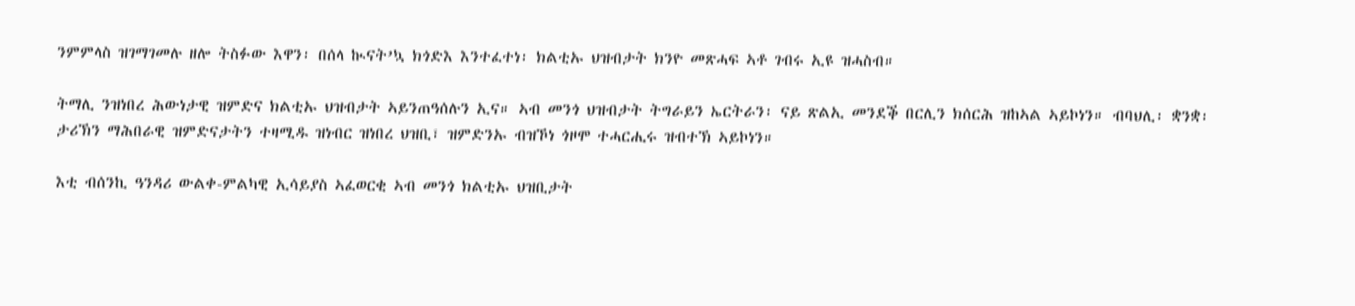ንምምላስ ዝገማገመሉ ዘሎ ትስፉው እዋን፡ በሰላ ኲናት’ኳ ክጎድእ እንተፈተነ፡ ክልቲኡ ህዝብታት ክንዮ መጽሓፍ ኣቶ ገብሩ ኢዩ ዝሓስብ።

ትማሊ ንዝነበረ ሕውነታዊ ዝምድና ክልቲኡ ህዝብታት ኣይንጠዓሰሉን ኢና። ኣብ መንጎ ህዝብታት ትግራይን ኤርትራን፡ ናይ ጽልኢ መንደቕ በርሊን ክሰርሕ ዝከኣል ኣይኮነን። ብባህሊ፡ ቋንቋ፡ ታሪኽን ማሕበራዊ ዝምድናታትን ተዛሚዱ ዝነብር ዝነበረ ህዝቢ፣ ዝምድንኡ ብዝኾነ ጎዞሞ ተሓርሒሩ ዝብተኽ ኣይኮነን።

እቲ ብሰንኪ ዓንዳሪ ውልቀ-ምልካዊ ኢሳይያስ ኣፈወርቂ ኣብ መንጎ ክልቲኡ ህዝቢታት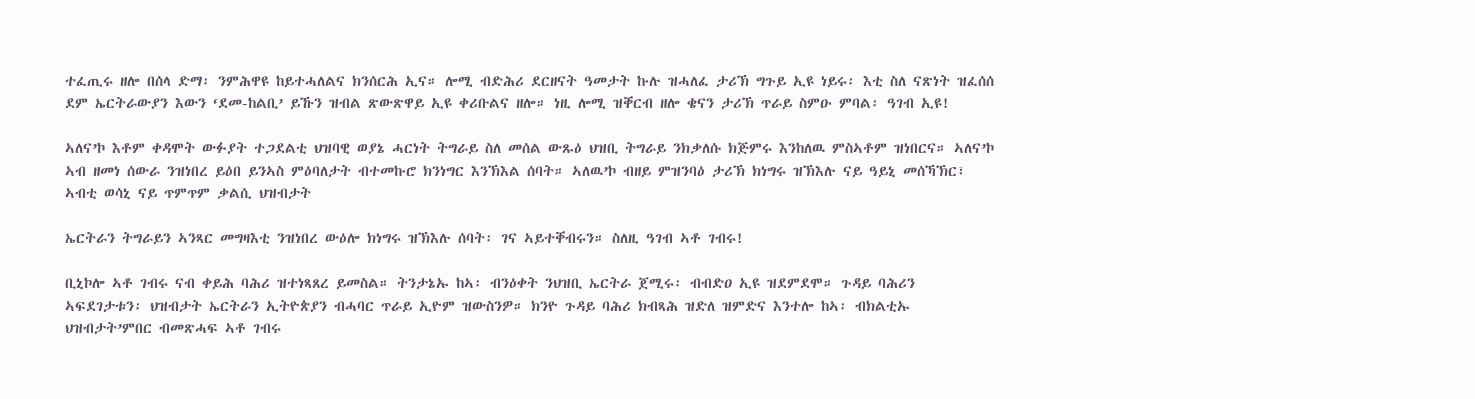ተፈጢሩ ዘሎ በሰላ ድማ፡ ንምሕዋዩ ከይተሓለልና ክንሰርሕ ኢና። ሎሚ ብድሕሪ ደርዘናት ዓመታት ኩሉ ዝሓለፈ ታሪኽ ግጉይ ኢዩ ነይሩ፡ እቲ ስለ ናጽነት ዝፈሰሰ ደም ኤርትራውያን እውን ‘ደመ-ከልቢ’ ይኹን ዝብል ጽውጽዋይ ኢዩ ቀሪቡልና ዘሎ። ነዚ ሎሚ ዝቐርብ ዘሎ ቄናን ታሪኽ ጥራይ ስምዑ ምባል፡ ዓገብ ኢዩ!

ኣለና’ኮ እቶም ቀዳሞት ውፉያት ተጋደልቲ ህዝባዊ ወያኔ ሓርነት ትግራይ ስለ መሰል ውጹዕ ህዝቢ ትግራይ ንክቃለሱ ክጅምሩ እንከለዉ ምስኣቶም ዝነበርና። ኣለና’ኮ ኣብ ዘመነ ሰውራ ንዝነበረ ይዕበ ይንኣስ ምዕባለታት ብተመኩሮ ክንነግር እንኽእል ሰባት። ኣለዉ’ኮ ብዘይ ምዝንባዕ ታሪኽ ክነግሩ ዝኽእሉ ናይ ዓይኒ መሰኻኽር፣ ኣብቲ ወሳኒ ናይ ጥምጥም ቃልሲ ህዝብታት

ኤርትራን ትግራይን ኣንጻር መግዛእቲ ንዝነበረ ውዕሎ ክነግሩ ዝኽእሉ ሰባት፡ ገና ኣይተቐብሩን። ስለዚ ዓገብ ኣቶ ገብሩ!

ቢኒኮሎ ኣቶ ገብሩ ናብ ቀይሕ ባሕሪ ዝተነጻጸረ ይመስል። ትንታኔኡ ከኣ፡ ብንዕቀት ንህዝቢ ኤርትራ ጀሚሩ፡ ብብድዐ ኢዩ ዝደምደሞ። ጉዳይ ባሕሪን ኣፍደገታቱን፡ ህዝብታት ኤርትራን ኢትዮጵያን ብሓባር ጥራይ ኢዮም ዝውስንዎ። ክንዮ ጉዳይ ባሕሪ ክብጻሕ ዝድለ ዝምድና እንተሎ ከኣ፡ ብክልቲኡ ህዝብታት’ምበር ብመጽሓፍ ኣቶ ገብሩ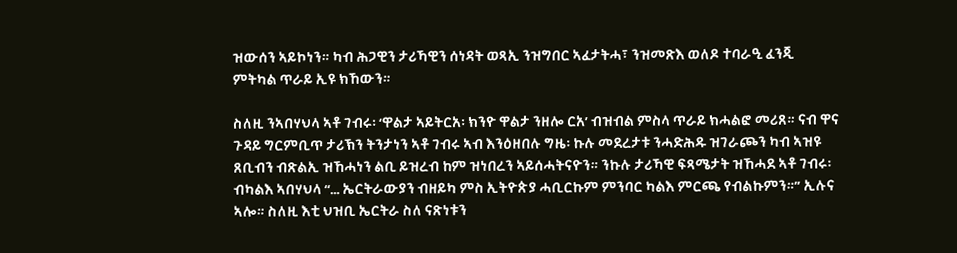ዝውሰን ኣይኮነን። ካብ ሕጋዊን ታሪኻዊን ሰነዳት ወጻኢ ንዝግበር ኣፈታትሓ፣ ንዝመጽእ ወለዶ ተባራዒ ፈንጂ ምትካል ጥራይ ኢዩ ክኸውን።

ስለዚ ንኣበሃህላ ኣቶ ገብሩ፡ ‘ዋልታ ኣይትርአ፡ ክንዮ ዋልታ ንዘሎ ርአ’ ብዝብል ምስላ ጥራይ ክሓልፎ መሪጸ። ናብ ዋና ጉዳይ ግርምቢጥ ታሪኽን ትንታነን ኣቶ ገብሩ ኣብ እንዕዘበሉ ግዜ፡ ኩሉ መደረታቱ ንሓድሕዱ ዝገራጮን ካብ ኣዝዩ ጸቢብን ብጽልኢ ዝኸሓነን ልቢ ይዝረብ ከም ዝነበረን ኣይሰሓትናዮን። ንኩሉ ታሪኻዊ ፍጻሜታት ዝኸሓደ ኣቶ ገብሩ፡ ብካልእ ኣበሃህላ “… ኤርትራውያን ብዘይካ ምስ ኢትዮጵያ ሓቢርኩም ምንባር ካልእ ምርጫ የብልኩምን።” ኢሉና ኣሎ። ስለዚ እቲ ህዝቢ ኤርትራ ስለ ናጽነቱን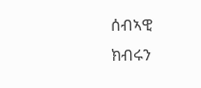ሰብኣዊ ክብሩን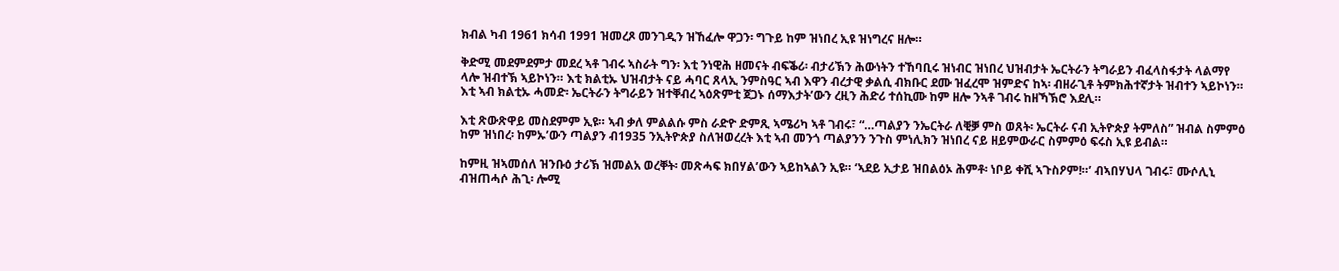ክብል ካብ 1961 ክሳብ 1991 ዝመረጾ መንገዲን ዝኸፈሎ ዋጋን፡ ግጉይ ከም ዝነበረ ኢዩ ዝነግረና ዘሎ።

ቅድሚ መደምደምታ መደረ ኣቶ ገብሩ ኣስራት ግን፡ እቲ ንነዊሕ ዘመናት ብፍቕሪ፡ ብታሪኽን ሕውነትን ተኸባቢሩ ዝነብር ዝነበረ ህዝብታት ኤርትራን ትግራይን ብፈላስፋታት ላልማየ ላሎ ዝብተኽ ኣይኮነን። እቲ ክልቲኡ ህዝብታት ናይ ሓባር ጸላኢ ንምስዓር ኣብ እዋን ብረታዊ ቃልሲ ብክቡር ደሙ ዝፈረሞ ዝምድና ከኣ፡ ብዘራጊቶ ትምክሕተኛታት ዝብተን ኣይኮነን። እቲ ኣብ ክልቲኡ ሓመድ፡ ኤርትራን ትግራይን ዝተቐብረ ኣዕጽምቲ ጀጋኑ ሰማእታት’ውን ረዚን ሕድሪ ተሰኪሙ ከም ዘሎ ንኣቶ ገብሩ ከዘኻኽሮ እደሊ።

እቲ ጽውጽዋይ መስደምም ኢዩ። ኣብ ቃለ ምልልሱ ምስ ራድዮ ድምጺ ኣሜሪካ ኣቶ ገብሩ፣ “…ጣልያን ንኤርትራ ለቒቓ ምስ ወጸት፡ ኤርትራ ናብ ኢትዮጵያ ትምለስ” ዝብል ስምምዕ ከም ዝነበረ፡ ከምኡ’ውን ጣልያን ብ1935 ንኢትዮጵያ ስለዝወረረት እቲ ኣብ መንጎ ጣልያንን ንጉስ ምነሊክን ዝነበረ ናይ ዘይምውራር ስምምዕ ፍሩስ ኢዩ ይብል።

ከምዚ ዝኣመሰለ ዝንቡዕ ታሪኽ ዝመልአ ወረቐት፡ መጽሓፍ ክበሃል’ውን ኣይከኣልን ኢዩ። ‘ኣደይ ኢታይ ዝበልዕኦ ሕምቶ፡ ነቦይ ቀሺ ኣጉስዖም!።’ ብኣበሃህላ ገብሩ፣ ሙሶሊኒ ብዝጠሓሶ ሕጊ፡ ሎሚ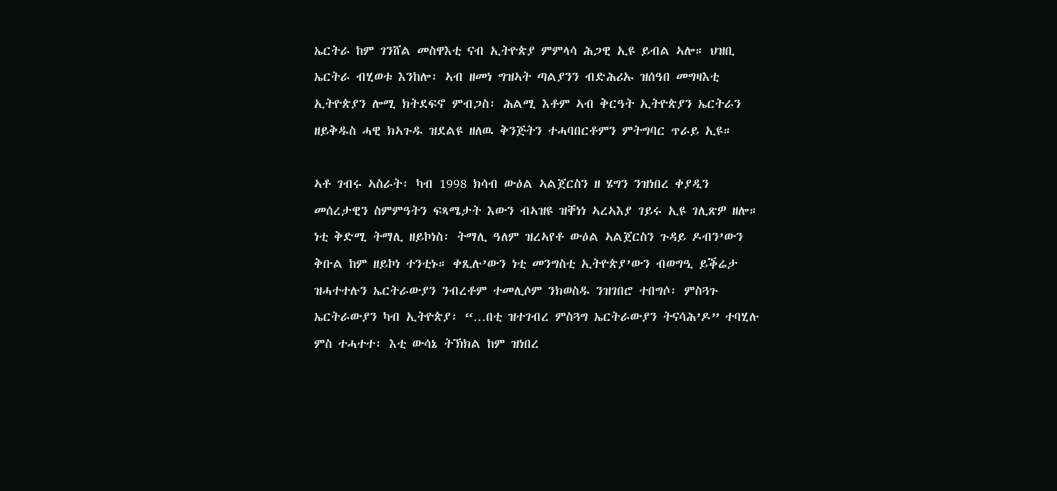ኤርትራ ከም ገንሸል መስዋእቲ ናብ ኢትዮጵያ ምምላሳ ሕጋዊ ኢዩ ይብል ኣሎ። ህዝቢ ኤርትራ ብሂወቱ እንከሎ፡ ኣብ ዘመነ ግዝኣት ጣልያንን ብድሕሪኡ ዝሰዓበ መግዛእቲ ኢትዮጵያን ሎሚ ክትደፍኖ ምብጋስ፡ ሕልሚ እቶም ኣብ ቅርዓት ኢትዮጵያን ኤርትራን ዘይቅዱስ ሓዊ ክኣጉዱ ዝደልዩ ዘለዉ ቅንጅትን ተሓባበርቶምን ምትግባር ጥራይ ኢዩ።

ኣቶ ገብሩ ኣስራት፡ ካብ 1998 ክሳብ ውዕል ኣልጀርስን ዘ ሄግን ንዝነበረ ቀያዲን መሰረታዊን ስምምዓትን ፍጻሜታት እውን ብኣዝዩ ዝቐነነ ኣረኣእያ ገይሩ ኢዩ ገሊጽዎ ዘሎ። ነቲ ቅድሚ ትማሊ ዘይኮነስ፡ ትማሊ ዓለም ዝረኣየቶ ውዕል ኣልጀርስን ጉዳይ ዶብን’ውን ቅቡል ከም ዘይኮነ ተንቲኑ። ቀጺሉ’ውን ነቲ መንግስቲ ኢትዮጵያ’ውን ብወግዒ ይቕሬታ ዝሓተተሉን ኤርትራውያን ንብረቶም ተመሊሶም ንክወስዱ ንዝገበሮ ተበግሶ፡ ምስጓጉ ኤርትራውያን ካብ ኢትዮጵያ፡ “…በቲ ዝተገብረ ምስጓግ ኤርትራውያን ትናሳሕ’ዶ” ተባሂሉ ምስ ተሓተተ፡ እቲ ውሳኔ ትኽክል ከም ዝነበረ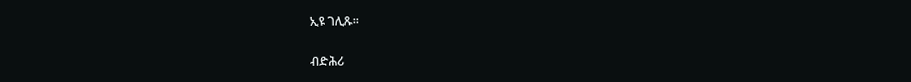ኢዩ ገሊጹ።

ብድሕሪ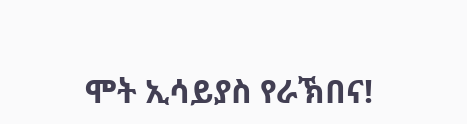ሞት ኢሳይያስ የራኽበና!